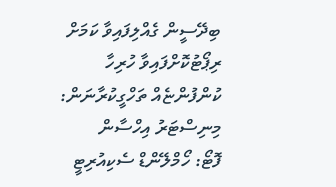ބިދޭސީން ގެއްލިފައިވާ ކަމަށް ރިޕޯޓުކޮށްފައިވާ ހުރިހާ ކުންފުންޏެއް ތަހްގީކުރާނަން: މިނިސްޓަރު އިހްސާން
ފޮޓޯ: ހޯމްލޭންޑް ސެކިއުރިޓީ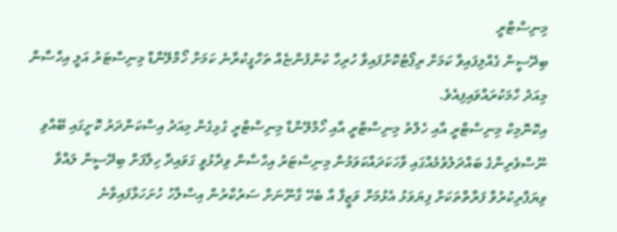މިނިސްޓްރީ
ބިދޭސީން ގެއްލިފައިވާ ކަމަށް ރިޕޯޓުކޮށްފައިވާ ހުރިހާ ކުންފުންޏެއް ތަހްގީކުރާނެ ކަމަށް ހޯމްލޭންޑް މިނިސްޓަރު އަލީ އިހްސާން މިއަދު ހާމަކުރައްވައިފިއެވެ.
އިކޮނޮމިކް މިނިސްޓްރީ އާއި ހެލްތު މިނިސްޓްރީ އާއި ހޯމްލޭންޑް މިނިސްޓްރީ ގުޅިގެން މިއަދު އިސްކަންދަރު ކޮށީގައި ބޭއްވި ނޫސްވެރިންގެ ބައްދަލުވުމެއްގައި ވާހަކަދައްކަވަމުން މިނިސްޓަރު އިހްސާން ވިދާޅުވީ ގަވައިދާ ހިލާފަށް ބިދޭސީން ލައްވާ ވިޔަފާރިކުރުވާ ފަރާތްތަކަށް ފިޔަވަޅު އެޅުމަށް ވަޒީފާ އާ ބެހޭ ގާނޫނަށް ސަރުކާރުން އިސްލާހު ހުށަހަޅާފައިވާނެ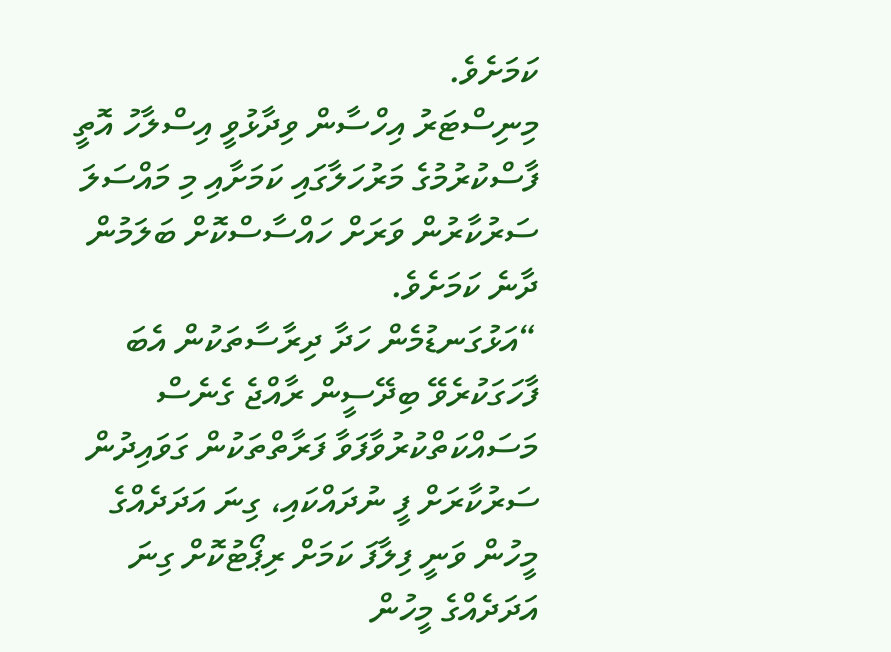ކަމަށެވެ.
މިނިސްޓަރު އިހްސާން ވިދާޅުވީ އިސްލާހު އޮތީ ފާސްކުރުމުގެ މަރުހަލާގައި ކަމަށާއި މި މައްސަލަ ސަރުކާރުން ވަރަށް ހައްސާސްކޮށް ބަލަމުން ދާނެ ކަމަށެވެ.
“އަޅުގަނޑުމެން ހަދާ ދިރާސާތަކުން އެބަ ފާހަގަކުރެވޭ ބިދޭސީން ރާއްޖެ ގެނެސް މަސައްކަތްކުރުވާފަވާ ފަރާތްތަކުން ގަވައިދުން ސަރުކާރަށް ފީ ނުދައްކައި، ގިނަ އަދަދެއްގެ މީހުން ވަނީ ފިލާފަ ކަމަށް ރިޕޯޓުކޮށް ގިނަ އަދަދެއްގެ މީހުން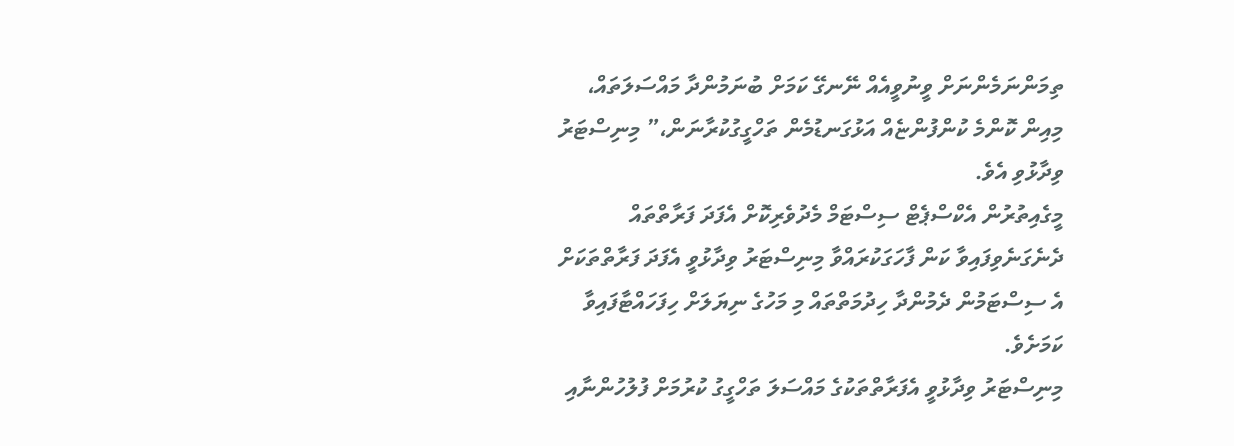ތިމަންނަމެންނަށް ވީނުވީއެއް ނޭނގޭ ކަމަށް ބުނަމުންދާ މައްސަލަތައް، މިއިން ކޮންމެ ކުންފުންޏެއް އަޅުގަނޑުމެން ތަހްގީގުކުރާނަން،” މިނިސްޓަރު ވިދާޅުވި އެވެ.
މީގެއިތުރުން އެކްސްޕެޓް ސިސްޓަމް މެދުވެރިކޮށް އެފަދަ ފަރާތްތައް ދެނެގަނެވިފައިވާ ކަން ފާހަގަކުރައްވާ މިނިސްޓަރު ވިދާޅުވީ އެފަދަ ފަރާތްތަކަށް އެ ސިސްޓަމުން ދެމުންދާ ހިދުމަތްތައް މި މަހުގެ ނިޔަލަށް ހިފަހައްޓާފައިވާ ކަމަށެވެ.
މިނިސްޓަރު ވިދާޅުވީ އެފަރާތްތަކުގެ މައްސަލަ ތަހްގީގު ކުރުމަށް ފުލުހުންނާއި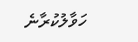ހަވާލުކުރާނެ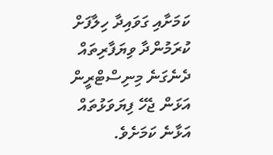ކަމަށާއި ގަވައިދާ ހިލާފަށް ކުރަމުންދާ ވިޔަފާރިތައް ދެނެގަނެ މިނިސްޓްރީން އަޅަން ޖެހޭ ފިޔަވަޅުތައް އަޅާނެ ކަމަށެވެ.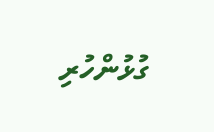ގުޅުންހުރި